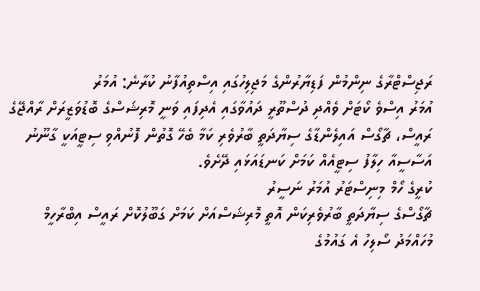ރަޖިސްޓްރާގެ ނިންމުން ފަޑިޔާރުންގެ މަޖިލިހުގައި އިސްތިއުފާނު ކުރާނެ: އުމަރު
އުމަރު އިސްވެ ކޯޓަށް ވެއްދި ދުސްތޫރީ ދައުވާގައި އެދިފައި ވަނީ މޮރިޝަސްގެ ބޮޑުވަޒީރަށް ރާއްޖޭގެ ރައީސް، ޗާގޯސް އައިލެންޑާގެ ސިޔާދަތީ ބާރުވެރި ކަމާ ބެހޭ ގޮތުން ފޮނުއްވި ސިޓީއަކީ ގާނޫނު އަސާސީއާ ހިލާފު ސިޓީއެއް ކަމަށް ކަނޑައަޅައި ދޭށެވެ.
ކުރީގެ ހޯމް މިނިސްޓަރު އުމަރު ނަސީރު
ޗާގޯސްގެ ސިޔާދަތީ ބާރުވެރިކަން އޮތީ މޮރިޝަސްއަށް ކަމަށް ގަބޫލުކޮށް ރައީސް އިބްރާހީމް މުހައްމަދު ސޯލިހު އެ ގައުމުގެ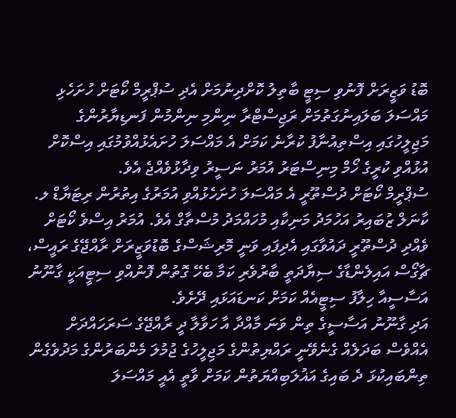ބޮޑު ވަޒީރަށް ފޮނުވި ސިޓީ ބާތިލު ކޮށްދިނުމަށް އެދި ސުޕްރީމް ކޯޓަށް ހުށަހެޅި މައްސަލަ ބަލައިނުގަތުމަށް ރަޖިސްޓްރާ ނިންމި ނިންމުން ފަނޑިޔާރުންގެ މަޖިލީހުގައި އިސްތިއުނާފު ކުރާނެ ކަމަށް އެ މައްސަލަ ހުށައެޅުއްވުމުގައި އިސްކޮށް އުޅުއްވި ކުރީގެ ހޯމް މިނިސްޓަރު އުމަރު ނަސީރު ވިދާޅުވެއްޖެ އެވެ.
ސުޕްރީމް ކޯޓަށް ދުސްތޫރީ އެ މައްސަލަ ހުށަހެޅުއްވި އުމަރުގެ އިތުރުން ރިޓަޔާޑް ލ. ކާނަލް ޒުބައިރު އަހުމަދު މަނިކާއި މުހައްމަދު މުސްތާގް އެވެ. އުމަރު އިސްވެ ކޯޓަށް ވެއްދި ދުސްތޫރީ ދައުވާގައި އެދިފައި ވަނީ މޮރިޝަސްގެ ބޮޑުވަޒީރަށް ރާއްޖޭގެ ރައީސް، ޗާގޯސް އައިލެންޑާގެ ސިޔާދަތީ ބާރުވެރި ކަމާ ބެހޭ ގޮތުން ފޮނުއްވި ސިޓީއަކީ ގާނޫނު އަސާސީއާ ހިލާފު ސިޓީއެއް ކަމަށް ކަނޑައަޅައި ދޭށެވެ.
އަދި ގާނޫނު އަސާސީގެ ތިން ވަނަ މާއްދާ އާ ހަވާލާ ދީ ރާއްޖޭގެ ސަރަހައްދަށް އެއްވެސް ބަދަލެއް ގެނެވޭނީ ރައްޔިތުންގެ މަޖިލީހުގެ ޖުމުލަ މެންބަރުންގެ މަދުވެގެން ތިންބައިކުޅަ ދެ ބައިގެ އަޣުލަބިއްޔަތުން ކަމަށް ވާތީ އެއީ މައްސަލަ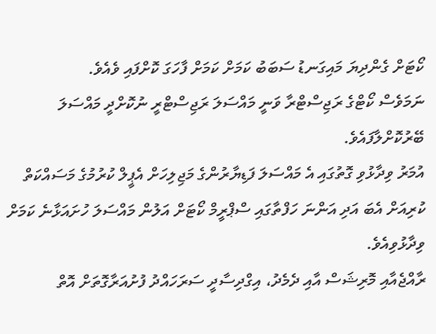ކޯޓަށް ގެންދިޔަ މައިގަނޑު ސަބަބު ކަމަށް ކަމަށް ފާހަގަ ކޮށްފައި ވެއެވެ.
ނަމަވެސް ކޯޓްގެ ރަޖިސްޓްރާ ވަނީ މައްސަލަ ރަޖިސްޓްރީ ނުކޮށްދީ މައްސަލަ ބޭރުކޮށްލާފައެވެ.
އުމަރު ވިދާޅުވި ގޮތުގައި އެ މައްސަލަ ފަޑިޔާރުންގެ މަޖިލިހަށް އެޕީލް ކުރުމުގެ މަސައްކަތް ކުރިއަށް އެބަ އަދި އަންނަ ހަފްތާގައި ސްޕްރީމް ކޯޓަށް އަލުން މައްސަލަ ހުށައަޅާނެ ކަމަށް ވިދާޅުވިއެވެ.
ރާއްޖެއާއި މޮރިޝަސް އާއި ދެމެދު، އިގްދިސާދީ ސަރަހައްދު ފުށުއަރާގޮތަށް އޮތް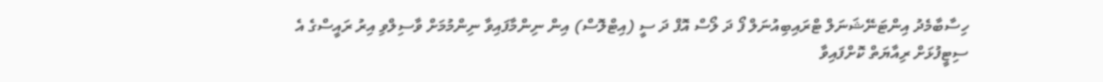ހިސާބާމެދު އިންޓަނޭޝަނަލް ޓްރައިބިއުނަލް ފޯ ދަ ލޯސް އޮފް ދަ ސީ (އިޓްލޮސް) އިން ނިންމާފައިވާ ނިންމުމަށް ވާސިލްވި އިރު ރައީސްގެ އެ ސިޓީފުޅަށް ރިއާޔަތް ކޮށްފައިވާ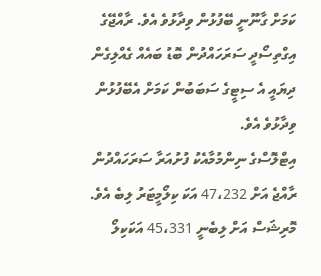ކަމަށް ގާނޫނީ ބޭފުޅުން ވިދާޅުވެ އެވެ. ރާއްޖޭގެ އިގްތިސޯދީ ސަރަހައްދުން ބޮޑު ބައެއް ގެއްލިގެން ދިޔައީ އެ ސިޓީގެ ސަބަބުން ކަމަށް އެބޭފުޅުން ވިދާޅުވެ އެވެ.
އިޓްލޮސްގެ ނިންމުމާއެކު ފުށުއަރާ ސަރަހައްދުން ރާއްޖެ އަށް 47،232 އަކަ ކިލޯމީޓަރު ލިބެ އެވެ. މޮރިޝަސް އަށް ލިބެނީ 45،331 އަކަކިލޯ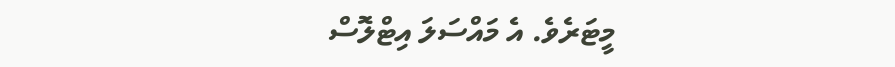މީޓަރެވެ. އެ މައްސަލަ އިޓްލޮސް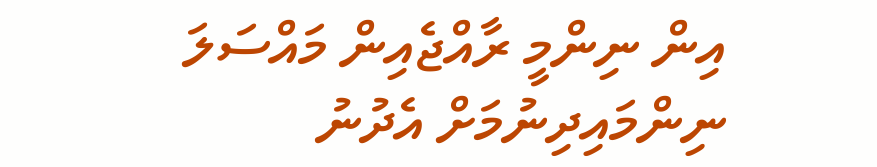އިން ނިންމީ ރާއްޖެއިން މައްސަލަ ނިންމައިދިނުމަށް އެދުނު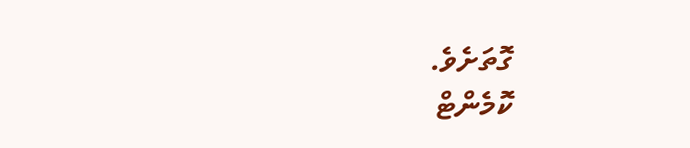ގޮތަށެވެ.
ކޮމެންޓް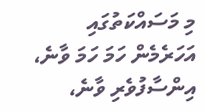މި މަސައްކަތުގައި އަހަރެމެން ހަމަ ހަމަ ވާނެ، އިންސާފުވެރި ވާނެ،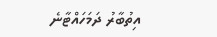އިތުބާރު ދަމަހައްޓާނެ